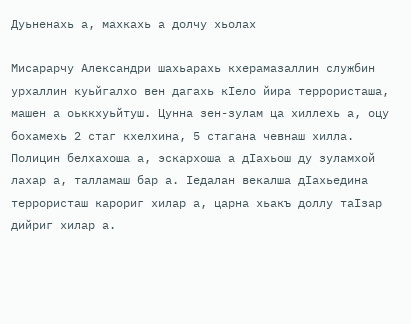Дуьненахь а, махкахь а долчу хьолах

Мисарарчу Александри шахьарахь кхерамазаллин службин урхаллин куьйгалхо вен дагахь кIело йира террористаша, машен а оьккхуьйтуш. Цунна зен-зулам ца хиллехь а, оцу бохамехь 2 стаг кхелхина, 5 стагана чевнаш хилла. Полицин белхахоша а, эскархоша а дIахьош ду зуламхой лахар а, талламаш бар а. Iедалан векалша дIахьедина террористаш карориг хилар а, царна хьакъ доллу таIзар дийриг хилар а.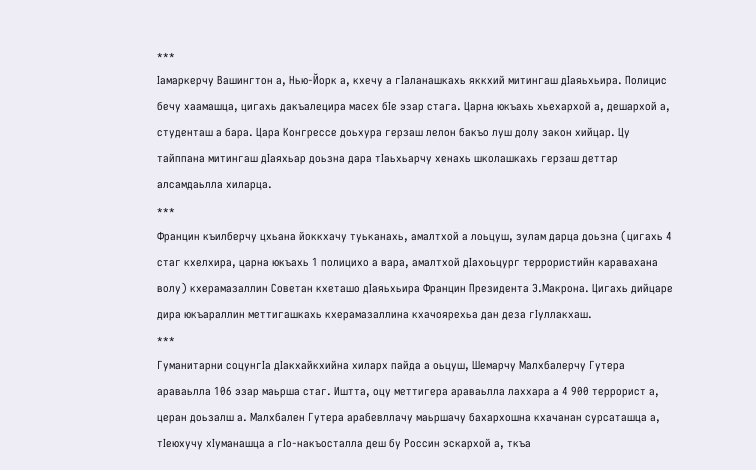***
Iамаркерчу Вашингтон а, Нью-Йорк а, кхечу а гIаланашкахь яккхий митингаш дIаяьхьира. Полицис бечу хаамашца, цигахь дакъалецира масех бIе эзар стага. Царна юкъахь хьехархой а, дешархой а, студенташ а бара. Цара Конгрессе доьхура герзаш лелон бакъо луш долу закон хийцар. Цу тайппана митингаш дIаяхьар доьзна дара тIаьхьарчу хенахь школашкахь герзаш деттар алсамдаьлла хиларца.
***
Францин къилберчу цхьана йоккхачу туьканахь, амалтхой а лоьцуш, зулам дарца доьзна (цигахь 4 стаг кхелхира, царна юкъахь 1 полицихо а вара, амалтхой дIахоьцург террористийн каравахана волу) кхерамазаллин Советан кхеташо дIаяьхьира Францин Президента Э.Макрона. Цигахь дийцаре дира юкъараллин меттигашкахь кхерамазаллина кхачоярехьа дан деза гIуллакхаш.
***
Гуманитарни соцунгIа дIакхайкхийна хиларх пайда а оьцуш, Шемарчу Малхбалерчу Гутера араваьлла 106 эзар маьрша стаг. Иштта, оцу меттигера араваьлла лаххара а 4 900 террорист а, церан доьзалш а. Малхбален Гутера арабевллачу маьршачу бахархошна кхачанан сурсаташца а, тIеюхучу хIуманашца а гIо-накъосталла деш бу Россин эскархой а, ткъа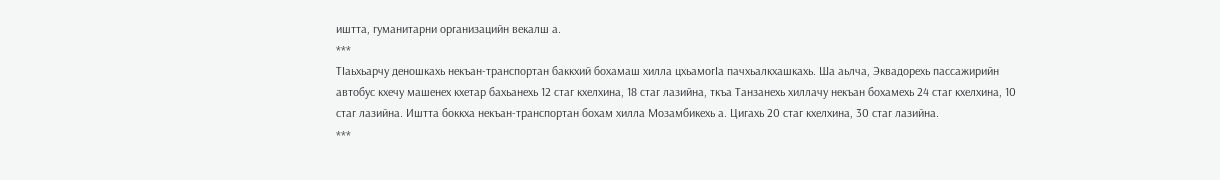иштта, гуманитарни организацийн векалш а.
***
ТIаьхьарчу деношкахь некъан-транспортан баккхий бохамаш хилла цхьамогIа пачхьалкхашкахь. Ша аьлча, Эквадорехь пассажирийн автобус кхечу машенех кхетар бахьанехь 12 стаг кхелхина, 18 стаг лазийна, ткъа Танзанехь хиллачу некъан бохамехь 24 стаг кхелхина, 10 стаг лазийна. Иштта боккха некъан-транспортан бохам хилла Мозамбикехь а. Цигахь 20 стаг кхелхина, 30 стаг лазийна.
***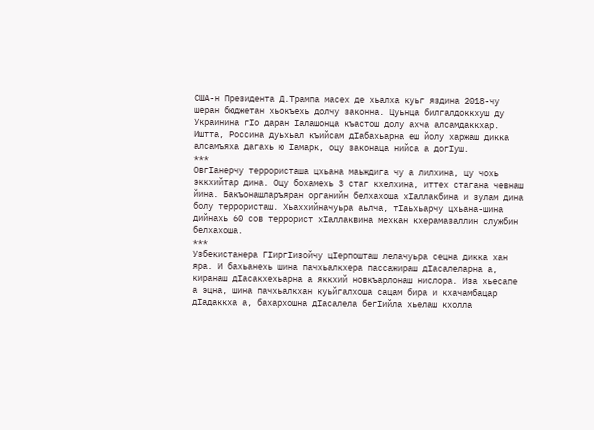США-н Президента Д.Трампа масех де хьалха куьг яздина 2018-чу шеран бюджетан хьокъехь долчу законна. Цуьнца билгалдоккхуш ду Украинина гIо даран Iалашонца къастош долу ахча алсамдаккхар. Иштта, Россина дуьхьал къийсам дIабахьарна еш йолу харжаш дикка алсамъяха дагахь ю Iамарк, оцу законаца нийса а догIуш.
***
ОвгIанерчу террористаша цхьана маьждига чу а лилхина, цу чохь эккхийтар дина. Оцу бохамехь 3 стаг кхелхина, иттех стагана чевнаш йина. Бакъонашларъяран органийн белхахоша хIаллакбина и зулам дина болу террористаш. Хьаххийначуьра аьлча, тIаьхьарчу цхьана-шина дийнахь 60 сов террорист хIаллаквина мехкан кхерамазаллин службин белхахоша.
***
Узбекистанера ГIиргIизойчу цIерпошташ лелачуьра сецна дикка хан яра. И бахьанехь шина пачхьалкхера пассажираш дIасалеларна а, киранаш дIасакхехьарна а яккхий новкъарлонаш нислора. Иза хьесапе а эцна, шина пачхьалкхан куьйгалхоша сацам бира и кхачамбацар дIадаккха а, бахархошна дIасалела бегIийла хьелаш кхолла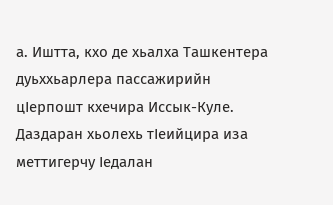а. Иштта, кхо де хьалха Ташкентера дуьххьарлера пассажирийн цIерпошт кхечира Иссык-Куле. Даздаран хьолехь тIеийцира иза меттигерчу Iедалан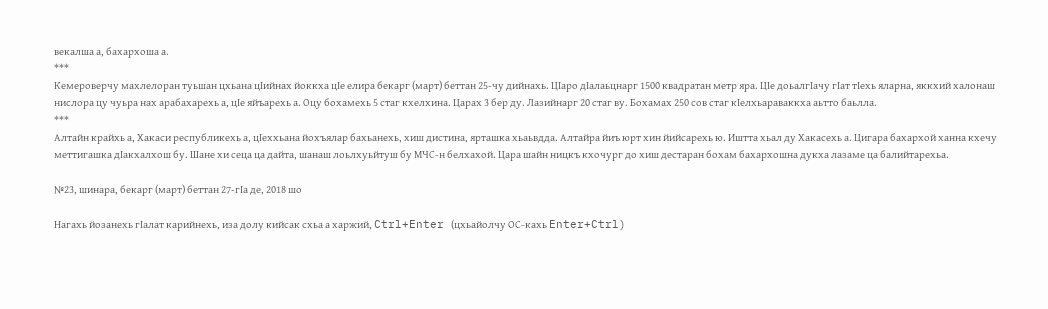векалша а, бахархоша а.
***
Кемероверчу махлелоран туьшан цхьана цIийнах йоккха цIе елира бекарг (март) беттан 25-чу дийнахь. ЦIаро дIалаьцнарг 1500 квадратан метр яра. ЦIе доьалгIачу гIат тIехь яларна, яккхий халонаш нислора цу чуьра нах арабахарехь а, цIе яйъарехь а. Оцу бохамехь 5 стаг кхелхина. Царах 3 бер ду. Лазийнарг 20 стаг ву. Бохамах 250 сов стаг кIелхьараваккха аьтто баьлла.
***
Алтайн крайхь а, Хакаси республикехь а, цIеххьана йохъялар бахьанехь, хиш дистина, ярташка хьаьвдда. Алтайра йиъ юрт хин йийсарехь ю. Иштта хьал ду Хакасехь а. Цигара бахархой ханна кхечу меттигашка дIакхалхош бу. Шане хи сеца ца дайта, шанаш лоьлхуьйтуш бу МЧС-н белхахой. Цара шайн ницкъ кхочург до хиш дестаран бохам бахархошна дукха лазаме ца балийтарехьа.

№23, шинара, бекарг (март) беттан 27-гIа де, 2018 шо

Нагахь йозанехь гIалат карийнехь, иза долу кийсак схьа а харжий, Ctrl+Enter (цхьайолчу ОС-кахь Enter+Ctrl)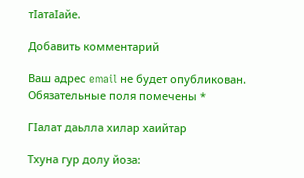тIатаIайе.

Добавить комментарий

Ваш адрес email не будет опубликован. Обязательные поля помечены *

ГIалат даьлла хилар хаийтар

Тхуна гур долу йоза: